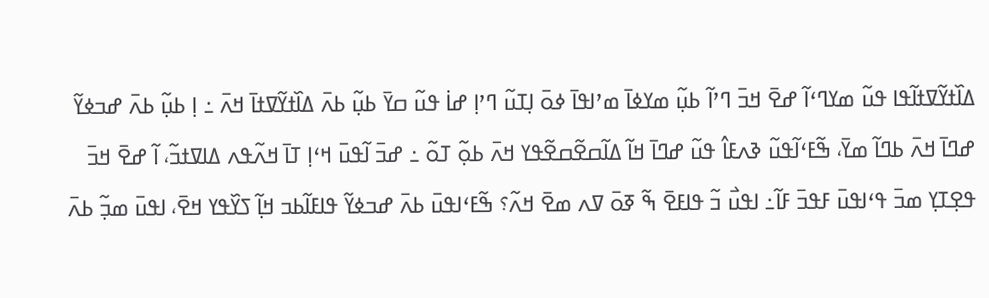ߡߊ߰ߙߌ߬ߜߙߊ߬ߟߊ ߟߎ߬ ߘߌߣߵߊ߬ ߝߐ߫ ߞߏ߫ ߣߴߊ߬ ߕߎ߲߬ ߘߌߦߊ߫ ߘߴߊߟߊ߫ ߦߋ߫ ߊ߲ߠߎ߬ ߣߴߊ߲ ߝߊ߭ ߟߎ߬ ߛߌ߫ ߕߎ߲߬ ߕߍ߫ ߡߊ߰ߙߌ߬ߜߙߊ߫ ߞߍ߫ ߸ ߊ߲ ߕߎ߲߬ ߕߍ߫ ߝߏߦߌ߬ ߝߣߊ߫ ߞߍ߫ ߕߣߊ߬ ߘߌ߫، ߒ߬ߓߵߊ߬ߟߎ߬ ߢߍߓߊ߮ ߟߎ߬ ߝߣߊ߫ ߞߊ߬ ߡߊ߬ߛߐ߬ߛߐ߬ߟߌ ߞߍ߫ ߕߋ߲߬ ߠߋ߬ ߸ ߝߏ߫ ߊ߬ߟߎ߫ ߞߵߊ߲ ߠߊ߫ ߞߍ߬ߟߍ ߡߊߜߙߏ߬، ߊ߬ ߝߐ߫ ߞߏ߫ ߟߐ߲ߠߌ߲ ߘߏ߫ ߟߵߊߟߎ߫ ߓߟߏ߫ ߓߊ߬߸ ߊߟߎ߯ ߏ߬ ߟߊߓߐ߫ ߒ߬ ߧߋ߫ ߜߍ ߘߐ߫ ߞߍ߬؟ ߒ߬ߓߵߊߟߎ߫ ߕߍ߫ ߝߏߦߌ߬ ߟߊߓߊ߬ߕߏ ߞߊ߲߬ ߖߌ߰ߟߌ ߞߐ߫، ߊߟߎ߫ ߘߏ߲߬ ߕߍ߫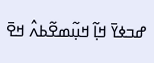ߝߏߦߌ߫ ߞߊ߲߬ ߞߎ߲߬ߘߐ߬ߕߍ߮ ߞߐ߫